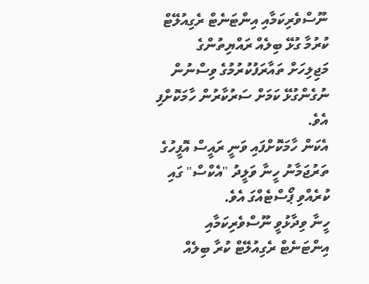ނޫސްވެރިކަމާއި އިންޓަނެޓް ރެގިއުލޭޓް ކުރުމާ ގުޅޭ ބިލެއް ރައްޔިތުންގެ މަޖިލިހަށް ތައާރަފުކުރުމުގެ ވިސްނުން ނުގެންގުޅޭ ކަމަށް ސަރުކާރުން ހާމަކޮށްފި އެވެ.
އެކަން ހާމަކޮށްފައި ވަނީ ރައީސް އޮފީހުގެ ތަރުޖަމާނު ހީނާ ވަލީދު "އެކްސް" ގައި ކުރެއްވި ޕޯސްޓެއްގަ އެވެ.
ހީނާ ވިދާޅުވީ ނޫސްވެރިކަމާއި އިންޓަނެޓް ރެގިއުލޭޓް ކުރާ ބިލެއް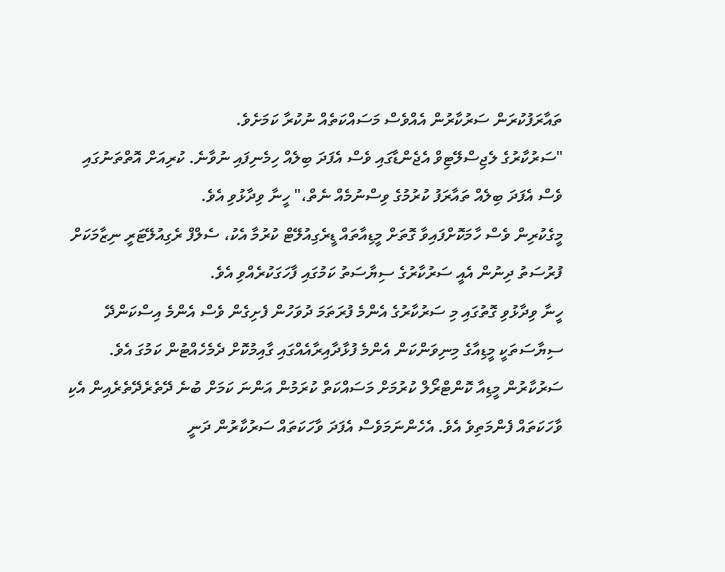ތައާރަފުކުރަން ސަރުކާރުން އެއްވެސް މަސައްކަތެއް ނުކުރާ ކަމަށެވެ.
"ސަރުކާރުގެ ލެޖިސްލޭޓިވް އެޖެންޑާގައި ވެސް އެފަދަ ބިލެއް ހިމެނިފައި ނުވާނެ. ކުރިއަށް އޮތްތަނުގައި ވެސް އެފަދަ ބިލެއް ތައާރަފު ކުރުމުގެ ވިސްނުމެއް ނެތް،" ހީނާ ވިދާޅުވި އެވެ.
މީގެކުރިން ވެސް ހާމަކޮށްފައިވާ ގޮތަށް މީޑިއާތައް ޑީރެގިއުލޭޓް ކުރުމާ އެކު، ސެލްފް ރެގިއުލޭޓަރީ ނިޒާމަކަށް ފުރުސަތު ދިނުން އެއީ ސަރުކާރުގެ ސިޔާސަތު ކަމުގައި ފާހަގަކުރެއްވި އެވެ.
ހީނާ ވިދާޅުވި ގޮތުގައި މި ސަރުކާރުގެ އެންމެ ފުރަތަމަ ދުވަހުން ފެށިގެން ވެސް އެންމެ އިސްކަންދޭ ސިޔާސަތަކީ މީޑިއާގެ މިނިވަންކަން އެންމެ ފުޅާދާއިރާއެއްގައި ގާއިމުކޮށް ދެމެހެއްޓުން ކަމުގަ އެވެ.
ސަރުކާރުން މީޑިއާ ކޮންޓްރޯލް ކުރުމަށް މަސައްކަތް ކުރަމުން އަންނަ ކަމަށް ބުނެ ދޭތެރެދޭތެރެއިން އެކި ވާހަކަތައް ފެންމަތިވެ އެވެ. އެހެންނަމަވެސް އެފަދަ ވާހަކަތައް ސަރުކާރުން ދަނީ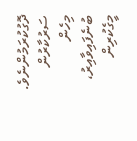ދޮގުކުރަމުންނެވެ.
ސަރުކާރުން މިހެން ބުނެފައިވާއިރު، މީގެކުރިން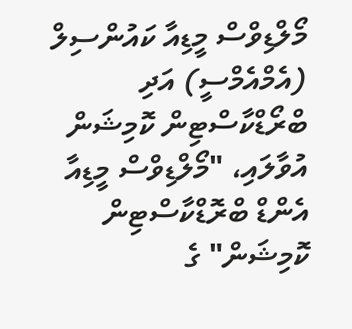މޯލްޑިވްސް މީޑިއާ ކައުންސިލް (އެމްއެމްސީ) އަދި ބްރޯޑްކާސްޓިން ކޮމިޝަން އުވާލައި، "މޯލްޑިވްސް މީޑިއާ އެންޑް ބްރޮޑްކާސްޓިން ކޮމިޝަން" ގެ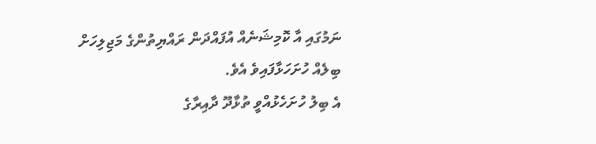ނަމުގައި އާ ކޮމިޝަނެއް އުފައްދަން ރައްޔިތުންގެ މަޖިލިހަށް ބިލެއް ހުށަހަޅާފައިވެ އެވެ.
އެ ބިލު ހުށަހެޅުއްވީ ތުޅާދޫ ދާއިރާގެ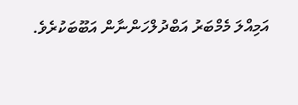އަމިއްލަ މެމްބަރު އަބްދުލްހަންނާން އަބޫބަކުރެވެ.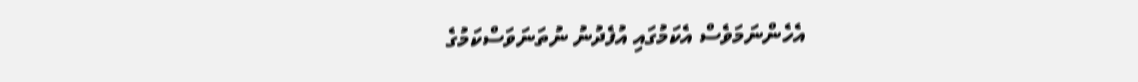އެހެންނަމަވެސް އެކަމުގައި އުފެދުނު ނުތަނަވަސްކަމުގެ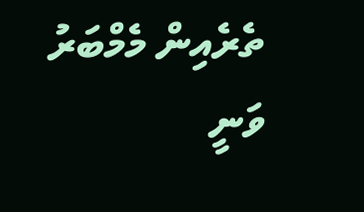ތެރެއިން މެމްބަރު ވަނީ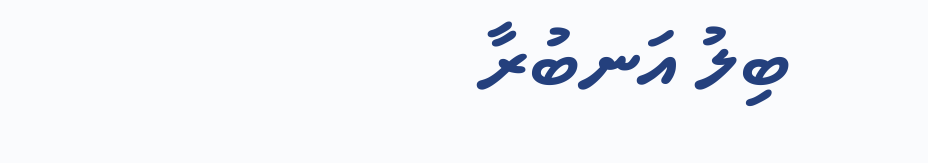ބިލު އަނބުރާ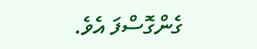ގެންގޮސްފަ އެވެ.